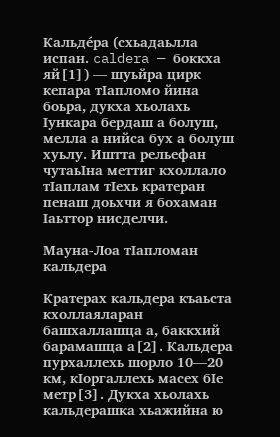Кальде́ра (схьадаьлла испан. caldera — боккха яй[1]) — шуьйра цирк кепара тӀапломо йина боьра, дукха хьолахь Ӏункара бердаш а болуш, мелла а нийса бух а болуш хуьлу. Иштта рельефан чутаьӀна меттиг кхоллало тӀаплам тӀехь кратеран пенаш доьхчи я бохаман Ӏаьттор нисделчи.

Мауна-Лоа тӀапломан кальдера

Кратерах кальдера къаьста кхоллаяларан башхаллашца а, баккхий барамашца а[2]. Кальдера пурхаллехь шорло 10—20 км, кӀоргаллехь масех бӀе метр[3]. Дукха хьолахь кальдерашка хьажийна ю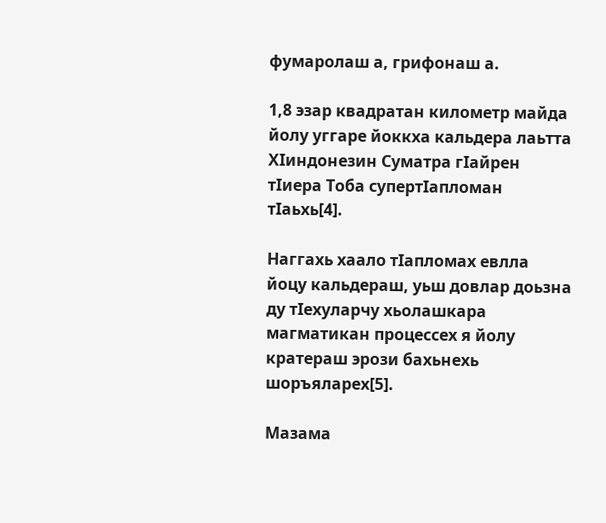фумаролаш а, грифонаш а.

1,8 эзар квадратан километр майда йолу уггаре йоккха кальдера лаьтта ХӀиндонезин Суматра гӀайрен тӀиера Тоба супертӀапломан тӀаьхь[4].

Наггахь хаало тӀапломах евлла йоцу кальдераш, уьш довлар доьзна ду тӀехуларчу хьолашкара магматикан процессех я йолу кратераш эрози бахьнехь шоръяларех[5].

Мазама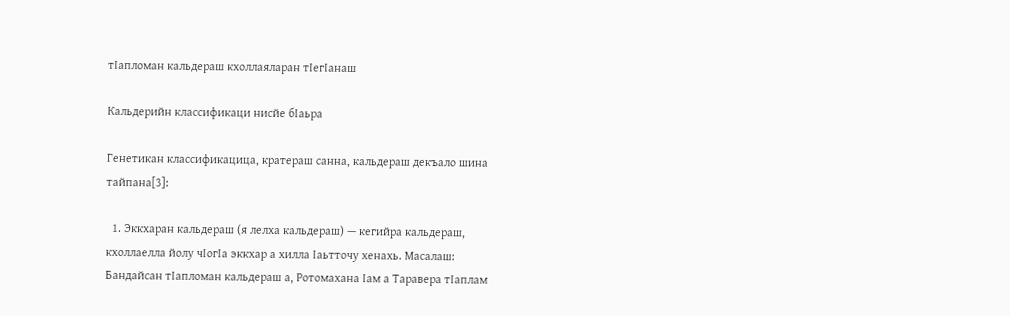тӀапломан кальдераш кхоллаяларан тӀегӀанаш

Кальдерийн классификаци нисйе бӀаьра

Генетикан классификацица, кратераш санна, кальдераш декъало шина тайпана[3]:

  1. Эккхаран кальдераш (я лелха кальдераш) — кегийра кальдераш, кхоллаелла йолу чӀогӀа эккхар а хилла Ӏаьтточу хенахь. Масалаш: Бандайсан тӀапломан кальдераш а, Ротомахана Ӏам а Таравера тӀаплам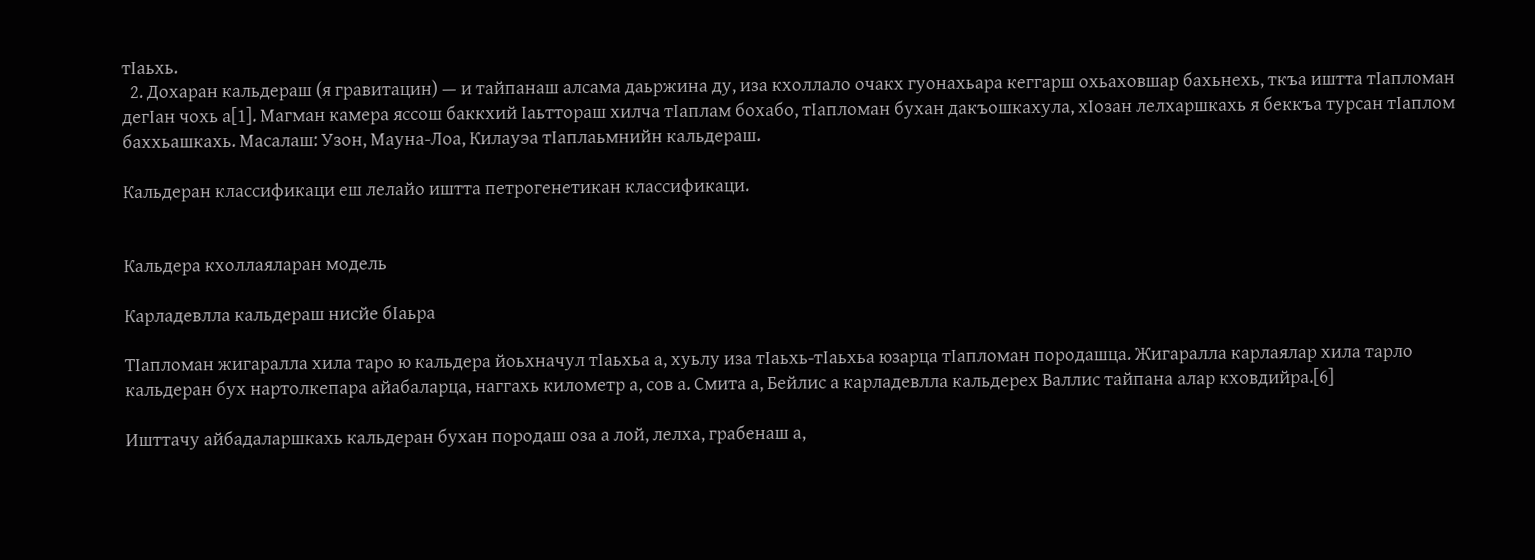тӀаьхь.
  2. Дохаран кальдераш (я гравитацин) — и тайпанаш алсама даьржина ду, иза кхоллало очакх гуонахьара кеггарш охьаховшар бахьнехь, ткъа иштта тӀапломан дегӀан чохь а[1]. Магман камера яссош баккхий Ӏаьттораш хилча тӀаплам бохабо, тӀапломан бухан дакъошкахула, хӀозан лелхаршкахь я беккъа турсан тӀаплом баххьашкахь. Масалаш: Узон, Мауна-Лоа, Килауэа тӀаплаьмнийн кальдераш.

Кальдеран классификаци еш лелайо иштта петрогенетикан классификаци.


Кальдера кхоллаяларан модель

Карладевлла кальдераш нисйе бӀаьра

ТӀапломан жигаралла хила таро ю кальдера йоьхначул тӀаьхьа а, хуьлу иза тӀаьхь-тӀаьхьа юзарца тӀапломан породашца. Жигаралла карлаялар хила тарло кальдеран бух нартолкепара айабаларца, наггахь километр а, сов а. Смита а, Бейлис а карладевлла кальдерех Валлис тайпана алар кховдийра.[6]

Ишттачу айбадаларшкахь кальдеран бухан породаш оза а лой, лелха, грабенаш а,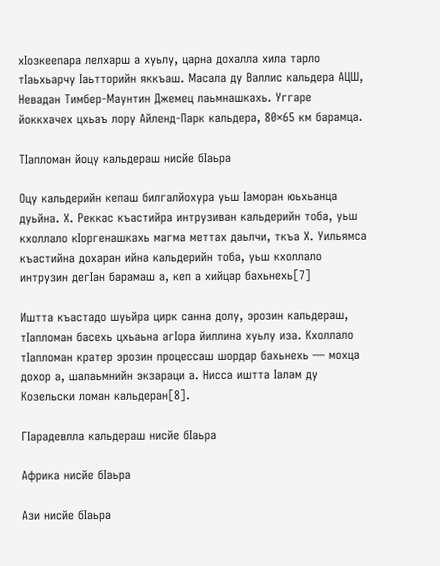хӀозкеепара лелхарш а хуьлу, царна дохалла хила тарло тӀаьхьарчу Ӏаьтторийн яккъаш. Масала ду Валлис кальдера АЦШ, Невадан Тимбер-Маунтин Джемец лаьмнашкахь. Уггаре йоккхачех цхьаъ лору Айленд-Парк кальдера, 80×65 км барамца.

ТӀапломан йоцу кальдераш нисйе бӀаьра

Оцу кальдерийн кепаш билгалйохура уьш Ӏаморан юьхьанца дуьйна. Х. Реккас къастийра интрузиван кальдерийн тоба, уьш кхоллало кӀоргенашкахь магма меттах даьлчи, ткъа Х. Уильямса къастийна дохаран ийна кальдерийн тоба, уьш кхоллало интрузин дегӀан барамаш а, кеп а хийцар бахьнехь[7]

Иштта къастадо шуьйра цирк санна долу, эрозин кальдераш, тӀапломан басехь цхьаьна агӀора йиллина хуьлу иза. Кхоллало тӀапломан кратер эрозин процессаш шордар бахьнехь — мохца дохор а, шалаьмнийн экзараци а. Нисса иштта Ӏалам ду Козельски ломан кальдеран[8].

ГӀарадевлла кальдераш нисйе бӀаьра

Африка нисйе бӀаьра

Ази нисйе бӀаьра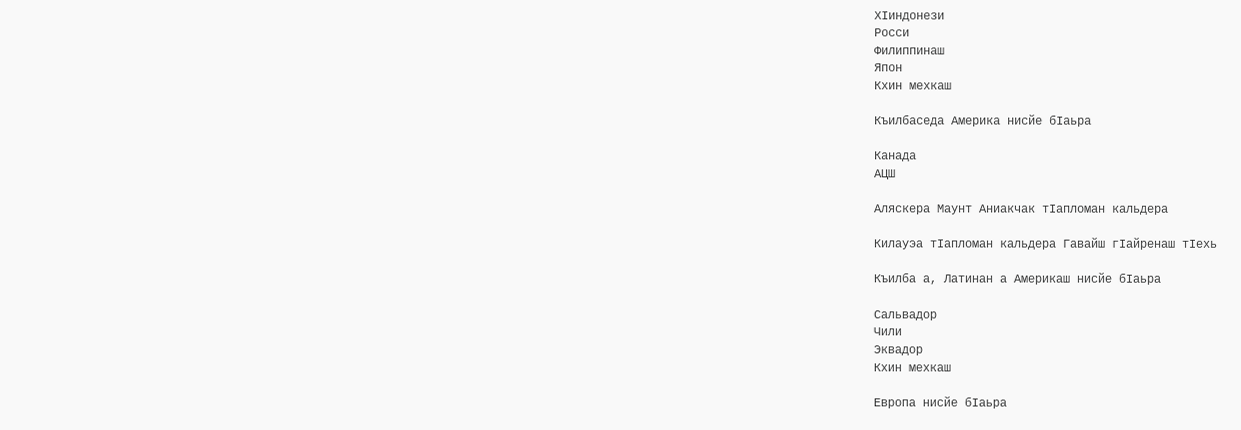ХӀиндонези
Росси
Филиппинаш
Япон
Кхин мехкаш

Къилбаседа Америка нисйе бӀаьра

Канада
АЦШ

Аляскера Маунт Аниакчак тӀапломан кальдера

Килауэа тӀапломан кальдера Гавайш гӀайренаш тӀехь

Къилба а, Латинан а Америкаш нисйе бӀаьра

Сальвадор
Чили
Эквадор
Кхин мехкаш

Европа нисйе бӀаьра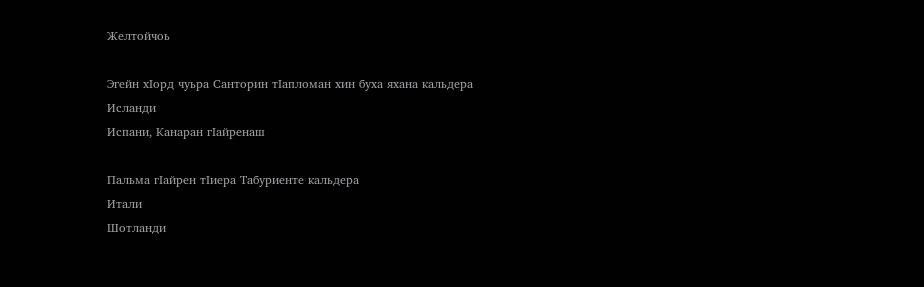Желтойчоь

Эгейн хӀорд чуьра Санторин тӀапломан хин буха яхана кальдера
Исланди
Испани, Канаран гӀайренаш

Пальма гӀайрен тӀиера Табуриенте кальдера
Итали
Шотланди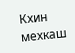Кхин мехкаш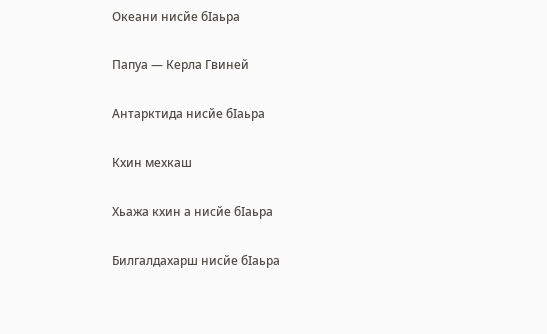Океани нисйе бӀаьра

Папуа — Керла Гвиней

Антарктида нисйе бӀаьра

Кхин мехкаш

Хьажа кхин а нисйе бӀаьра

Билгалдахарш нисйе бӀаьра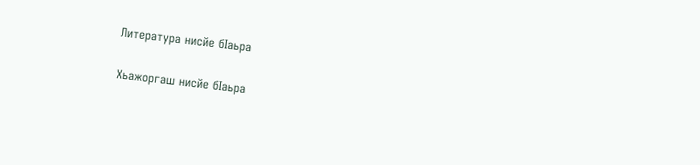Литература нисйе бӀаьра

Хьажоргаш нисйе бӀаьра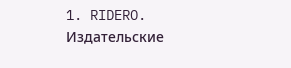1. RIDERO. Издательские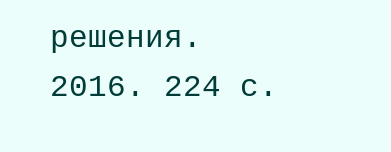решения. 2016. 224 с.